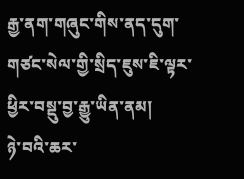རྒྱ་ནག་གཞུང་གིས་ནད་དུག་གཙང་སེལ་གྱི་སྲིད་ཇུས་ཇི་ལྟར་ཕྱིར་བསྡུ་བྱ་རྒྱུ་ཡིན་ནམ།
ཉེ་བའི་ཆར་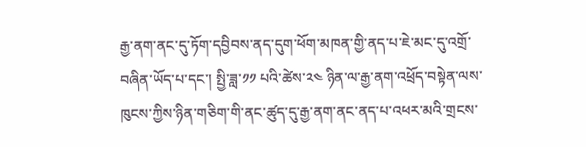རྒྱ་ནག་ནང་དུ་ཏོག་དབྱིབས་ནད་དུག་ཕོག་མཁན་གྱི་ནད་པ་ཇེ་མང་དུ་འགྲོ་བཞིན་ཡོད་པ་དང་། སྤྱི་ཟླ་༡༡ པའི་ཚེས་༢༤ ཉིན་ལ་རྒྱ་ནག་འཕྲོད་བསྟེན་ལས་ཁུངས་ཀྱིས་ཉིན་གཅིག་གི་ནང་ཚུད་དུ་རྒྱ་ནག་ནང་ནད་པ་འཕར་མའི་གྲངས་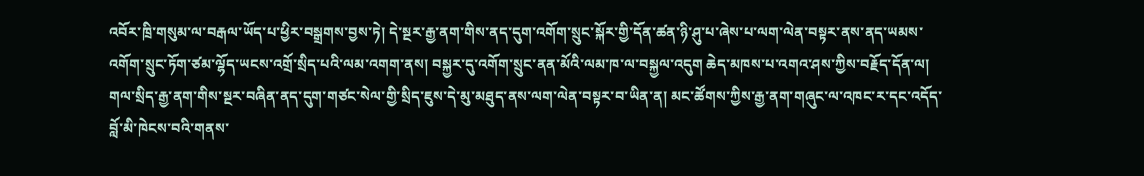འབོར་ཁྲི་གསུམ་ལ་བརྒལ་ཡོད་པ་ཕྱིར་བསྒྲགས་བྱས་ཏེ། དེ་སྔར་རྒྱ་ནག་གིས་ནད་དུག་འགོག་སྲུང་སྐོར་གྱི་དོན་ཚན་ཉི་ཤུ་པ་ཞེས་པ་ལག་ལེན་བསྟར་ནས་ནད་ཡམས་འགོག་སྲུང་ཏོག་ཙམ་ལྷོད་ཡངས་འགྲོ་སྲིད་པའི་ལམ་འགག་ནས། བསྐྱར་དུ་འགོག་སྲུང་ནན་མོའི་ལམ་ཁ་ལ་བསྐྱལ་འདུག ཆེད་མཁས་པ་འགའ་ཤས་ཀྱིས་བརྗོད་དོན་ལ། གལ་སྲིད་རྒྱ་ནག་གིས་སྔར་བཞིན་ནད་དུག་གཙང་སེལ་གྱི་སྲིད་ཇུས་དེ་མུ་མཐུད་ནས་ལག་ལེན་བསྟར་བ་ཡིན་ན། མང་ཚོགས་ཀྱིས་རྒྱ་ནག་གཞུང་ལ་འཁང་ར་དང་འདོད་བློ་མི་ཁེངས་བའི་གནས་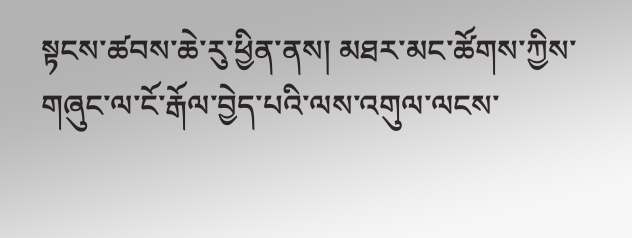སྟངས་ཚབས་ཆེ་རུ་ཕྱིན་ནས། མཐར་མང་ཚོགས་ཀྱིས་གཞུང་ལ་ངོ་རྒོལ་བྱེད་པའི་ལས་འགུལ་ལངས་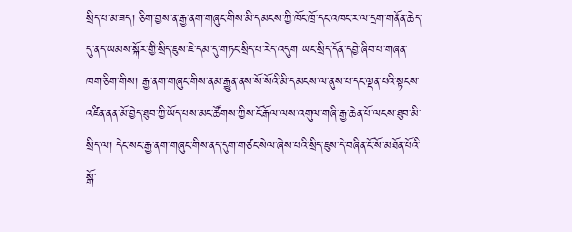སྲིད་པ་མ་ཟད། ཅིག་བྱས་ན་རྒྱ་ནག་གཞུང་གིས་མི་དམངས་ཀྱི་ཁོང་ཁྲོ་དང་འཁང་ར་ལ་དྲག་གནོན་ཆེད་དུ་ནད་ཡམས་སྐོར་གྱི་སྲིད་ཇུས་ཇེ་དམ་དུ་གཏང་སྲིད་པ་རེད་འདུག ཡང་སྲིད་དོན་དབྱེ་ཞིབ་པ་གཞན་ཁག་ཅིག་གིས། རྒྱ་ནག་གཞུང་གིས་ནམ་རྒྱུན་ནས་སོ་སོའི་མི་དམངས་ལ་ནུས་པ་དང་ལྡན་པའི་སྟངས་འཛིན་ནན་མོ་བྱེད་ཐུབ་ཀྱི་ཡོད་པས་མང་ཚོགས་ཀྱིས་ངོ་རྒོལ་ལས་འགུལ་གཞི་རྒྱ་ཆེན་པོ་ལངས་ཐུབ་མི་སྲིད་ལ། དེང་སང་རྒྱ་ནག་གཞུང་གིས་ནད་དུག་གཙང་སེལ་ཞེས་པའི་སྲིད་ཇུས་དེ་བཞིན་ངོ་སོ་མཐོན་པོའི་སྒོ་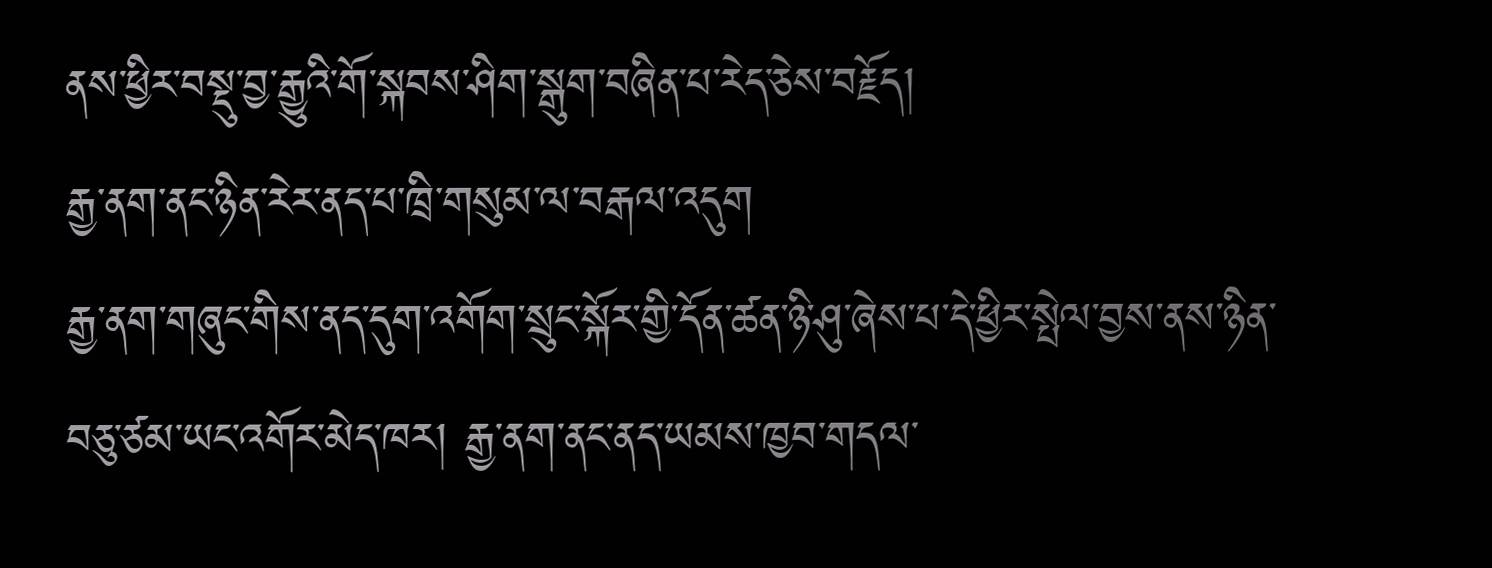ནས་ཕྱིར་བསྡུ་བྱ་རྒྱུའི་གོ་སྐབས་ཤིག་སྒུག་བཞིན་པ་རེད་ཅེས་བརྗོད།
རྒྱ་ནག་ནང་ཉིན་རེར་ནད་པ་ཁྲི་གསུམ་ལ་བརྒལ་འདུག
རྒྱ་ནག་གཞུང་གིས་ནད་དུག་འགོག་སྲུང་སྐོར་གྱི་དོན་ཚན་ཉི་ཤུ་ཞེས་པ་དེ་ཕྱིར་སྤེལ་བྱས་ནས་ཉིན་བཅུ་ཙམ་ཡང་འགོར་མེད་ཁར། རྒྱ་ནག་ནང་ནད་ཡམས་ཁྱབ་གདལ་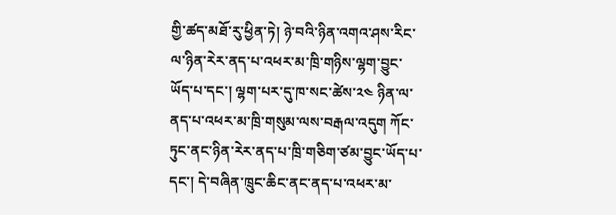གྱི་ཚད་མཐོ་རུ་ཕྱིན་ཏེ། ཉེ་བའི་ཉིན་འགའ་ཤས་རིང་ལ་ཉིན་རེར་ནད་པ་འཕར་མ་ཁྲི་གཉིས་ལྷག་བྱུང་ཡོད་པ་དང་། ལྷག་པར་དུ་ཁ་སང་ཚེས་༢༤ ཉིན་ལ་ནད་པ་འཕར་མ་ཁྲི་གསུམ་ལས་བརྒལ་འདུག ཀོང་ཏུང་ནང་ཉིན་རེར་ནད་པ་ཁྲི་གཅིག་ཙམ་བྱུང་ཡོད་པ་དང་། དེ་བཞིན་ཁྲུང་ཆིང་ནང་ནད་པ་འཕར་མ་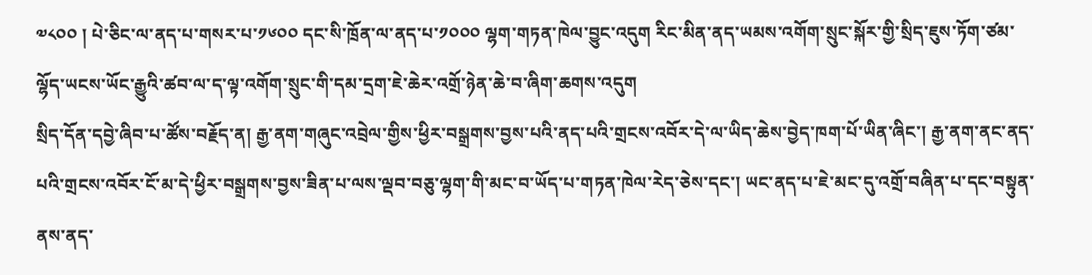༧༨༠༠ ། པེ་ཅིང་ལ་ནད་པ་གསར་པ་༡༦༠༠ དང་སི་ཁྲོན་ལ་ནད་པ་༡༠༠༠ ལྷག་གཏན་ཁེལ་བྱུང་འདུག རིང་མིན་ནད་ཡམས་འགོག་སྲུང་སྐོར་གྱི་སྲིད་ཇུས་ཏོག་ཙམ་ལྷོད་ཡངས་ཡོང་རྒྱུའི་ཚབ་ལ་ད་ལྟ་འགོག་སྲུང་གི་དམ་དྲག་ཇེ་ཆེར་འགྲོ་ཉེན་ཆེ་བ་ཞིག་ཆགས་འདུག
སྲིད་དོན་དབྱེ་ཞིབ་པ་ཚོས་བརྗོད་ན། རྒྱ་ནག་གཞུང་འབྲེལ་གྱིས་ཕྱིར་བསྒྲགས་བྱས་པའི་ནད་པའི་གྲངས་འབོར་དེ་ལ་ཡིད་ཆེས་བྱེད་ཁག་པོ་ཡིན་ཞིང་། རྒྱ་ནག་ནང་ནད་པའི་གྲངས་འབོར་ངོ་མ་དེ་ཕྱིར་བསྒྲགས་བྱས་ཟིན་པ་ལས་ལྡབ་བཅུ་ལྷག་གི་མང་བ་ཡོད་པ་གཏན་ཁེལ་རེད་ཅེས་དང་། ཡང་ནད་པ་ཇེ་མང་དུ་འགྲོ་བཞིན་པ་དང་བསྟུན་ནས་ནད་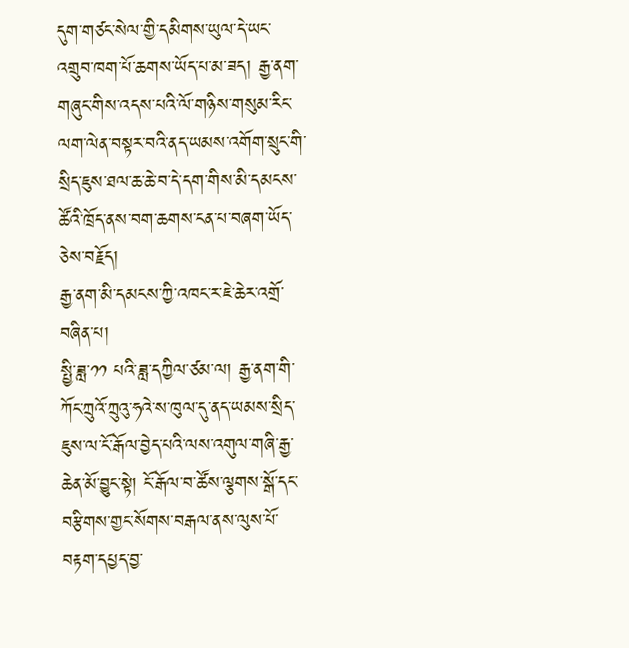དུག་གཙང་སེལ་གྱི་དམིགས་ཡུལ་དེ་ཡང་འགྲུབ་ཁག་པོ་ཆགས་ཡོད་པ་མ་ཟད། རྒྱ་ནག་གཞུང་གིས་འདས་པའི་ལོ་གཉིས་གསུམ་རིང་ལག་ལེན་བསྟར་བའི་ནད་ཡམས་འགོག་སྲུང་གི་སྲིད་ཇུས་ཐལ་ཆ་ཆེ་བ་དེ་དག་གིས་མི་དམངས་ཚོའི་ཁྲོད་ནས་བག་ཆགས་ངན་པ་བཞག་ཡོད་ཅེས་བརྗོད།
རྒྱ་ནག་མི་དམངས་ཀྱི་འཁང་ར་ཇེ་ཆེར་འགྲོ་བཞིན་པ།
སྤྱི་ཟླ་༡༡ པའི་ཟླ་དཀྱིལ་ཙམ་ལ། རྒྱ་ནག་གི་ཀོང་ཀྲུའོ་ཀྲུའུ་ཧའེ་ས་ཁུལ་དུ་ནད་ཡམས་སྲིད་ཇུས་ལ་ངོ་རྒོལ་བྱེད་པའི་ལས་འགུལ་གཞི་རྒྱ་ཆེན་མོ་བྱུང་སྟེ། ངོ་རྒོལ་བ་ཚོས་ལྕགས་སྒོ་དང་བརྩིགས་གྱང་སོགས་བརྒལ་ནས་ལུས་པོ་བརྟག་དཔྱད་བྱ་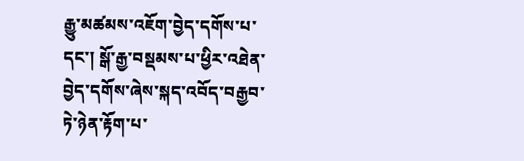རྒྱུ་མཚམས་འཇོག་བྱེད་དགོས་པ་དང་། སྒོ་རྒྱ་བསྡམས་པ་ཕྱིར་འཐེན་བྱེད་དགོས་ཞེས་སྐད་འབོད་བརྒྱབ་ཏེ་ཉེན་རྟོག་པ་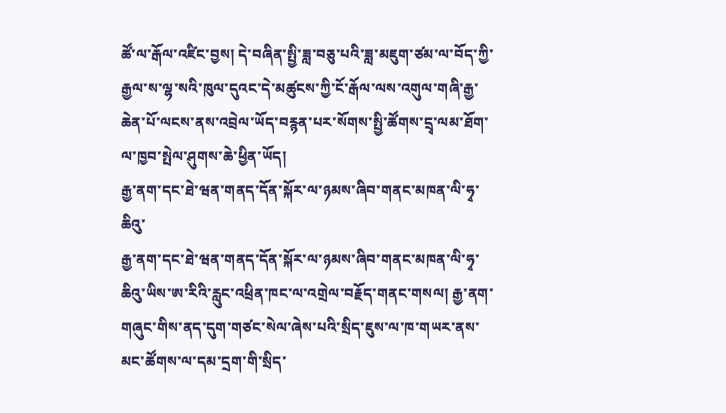ཚོ་ལ་རྒོལ་འཛིང་བྱས། དེ་བཞིན་སྤྱི་ཟླ་བཅུ་པའི་ཟླ་མཇུག་ཙམ་ལ་བོད་ཀྱི་རྒྱལ་ས་ལྷ་སའི་ཁུལ་དུའང་དེ་མཚུངས་ཀྱི་ངོ་རྒོལ་ལས་འགུལ་གཞི་རྒྱ་ཆེན་པོ་ལངས་ནས་འབྲེལ་ཡོད་བརྙན་པར་སོགས་སྤྱི་ཚོགས་དྲྭ་ལམ་ཐོག་ལ་ཁྱབ་སྤེལ་ཤུགས་ཆེ་ཕྱིན་ཡོད།
རྒྱ་ནག་དང་ཐེ་ཝན་གནད་དོན་སྐོར་ལ་ཉམས་ཞིབ་གནང་མཁན་ལི་ཧྭ་ཆིའུ་
རྒྱ་ནག་དང་ཐེ་ཝན་གནད་དོན་སྐོར་ལ་ཉམས་ཞིབ་གནང་མཁན་ལི་ཧྭ་ཆིའུ་ཡིས་ཨ་རིའི་རླུང་འཕྲིན་ཁང་ལ་འགྲེལ་བརྗོད་གནང་གསལ། རྒྱ་ནག་གཞུང་གིས་ནད་དུག་གཙང་སེལ་ཞེས་པའི་སྲིད་ཇུས་ལ་ཁ་གཡར་ནས་མང་ཚོགས་ལ་དམ་དྲག་གི་སྲིད་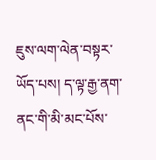ཇུས་ལག་ལེན་བསྟར་ཡོད་པས། ད་ལྟ་རྒྱ་ནག་ནང་གི་མི་མང་པོས་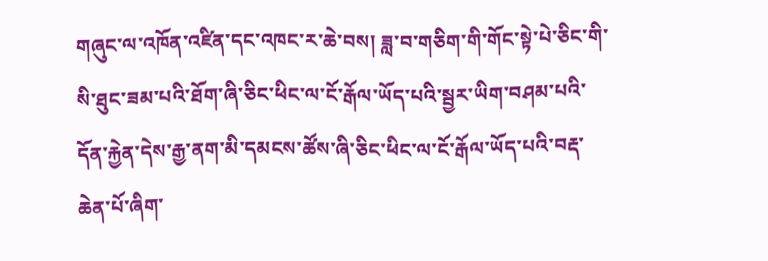གཞུང་ལ་འཁོན་འཛིན་དང་འཁང་ར་ཆེ་བས། ཟླ་བ་གཅིག་གི་གོང་སྟེ་པེ་ཅིང་གི་སི་ཐུང་ཟམ་པའི་ཐོག་ཞི་ཅིང་ཕིང་ལ་ངོ་རྒོལ་ཡོད་པའི་སྦྱར་ཡིག་བཤམ་པའི་དོན་རྐྱེན་དེས་རྒྱ་ནག་མི་དམངས་ཚོས་ཞི་ཅིང་ཕིང་ལ་ངོ་རྒོལ་ཡོད་པའི་བརྡ་ཆེན་པོ་ཞིག་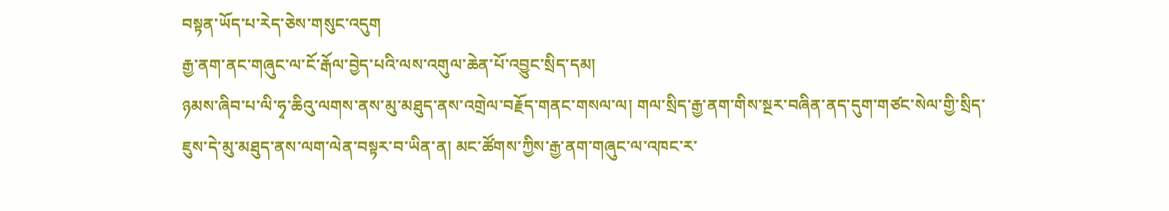བསྟན་ཡོད་པ་རེད་ཅེས་གསུང་འདུག
རྒྱ་ནག་ནང་གཞུང་ལ་ངོ་རྒོལ་བྱེད་པའི་ལས་འགུལ་ཆེན་པོ་འབྱུང་སྲིད་དམ།
ཉམས་ཞིབ་པ་ལི་ཧྭ་ཆིའུ་ལགས་ནས་མུ་མཐུད་ནས་འགྲེལ་བརྗོད་གནང་གསལ་ལ། གལ་སྲིད་རྒྱ་ནག་གིས་སྔར་བཞིན་ནད་དུག་གཙང་སེལ་གྱི་སྲིད་ཇུས་དེ་མུ་མཐུད་ནས་ལག་ལེན་བསྟར་བ་ཡིན་ན། མང་ཚོགས་ཀྱིས་རྒྱ་ནག་གཞུང་ལ་འཁང་ར་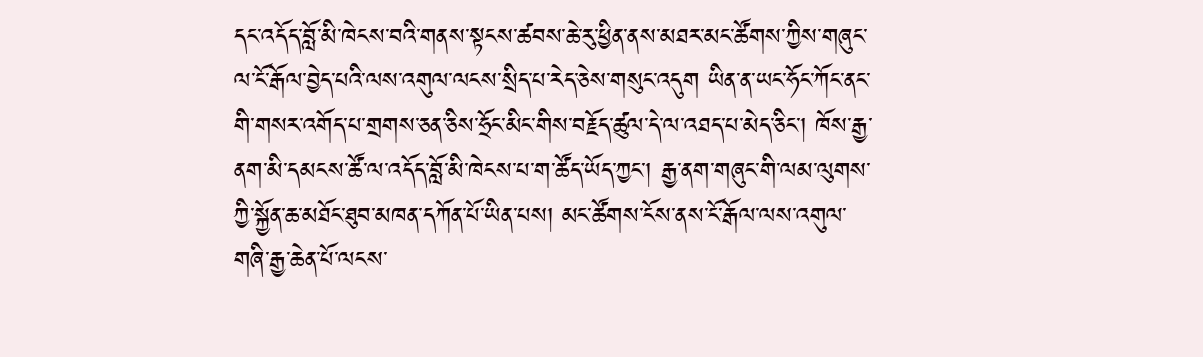དང་འདོད་བློ་མི་ཁེངས་བའི་གནས་སྟངས་ཚབས་ཆེ་རུ་ཕྱིན་ནས་མཐར་མང་ཚོགས་ཀྱིས་གཞུང་ལ་ངོ་རྒོལ་བྱེད་པའི་ལས་འགུལ་ལངས་སྲིད་པ་རེད་ཅེས་གསུང་འདུག ཡིན་ན་ཡང་ཧོང་ཀོང་ནང་གི་གསར་འགོད་པ་གྲགས་ཅན་ཅིས་ཧྲོང་མིང་གིས་བརྗོད་ཚུལ་དེ་ལ་འཐད་པ་མེད་ཅིང་། ཁོས་རྒྱ་ནག་མི་དམངས་ཚོ་ལ་འདོད་བློ་མི་ཁེངས་པ་ག་ཚོད་ཡོད་ཀྱང་། རྒྱ་ནག་གཞུང་གི་ལམ་ལུགས་ཀྱི་སྐྱོན་ཆ་མཐོང་ཐུབ་མཁན་དཀོན་པོ་ཡིན་པས། མང་ཚོགས་ངོས་ནས་ངོ་རྒོལ་ལས་འགུལ་གཞི་རྒྱ་ཆེན་པོ་ལངས་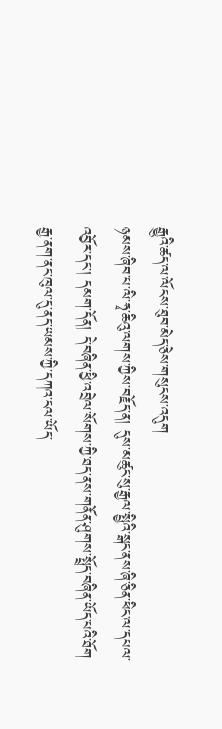རྒྱུའི་ཚད་ལ་ལོངས་ཐུབ་མེད་ཅེས་གསུངས་འདུག
ཉམས་ཞིབ་པ་ལི་ཧྭ་ཆིའུ་ལགས་ཀྱིས་བརྗོད་ན། དུས་མཚུང་སུ་རྒྱལ་སྤྱིའི་སྒང་ནས་ཞི་ཅིན་ཕིང་ལ་དཔལ་འབྱོར་དང་། དམག་དོན། དེ་བཞིན་ཕྱི་འབྲེལ་སོགས་ཀྱི་ཐད་ནས་གནོན་ཤུགས་སྤྲོད་བཞིན་ཡོད་པའི་ཐོག རྒྱ་ནག་ནང་ཁུལ་དུ་ནད་ཡམས་ཀྱི་དཀའ་ངལ་ཡོད་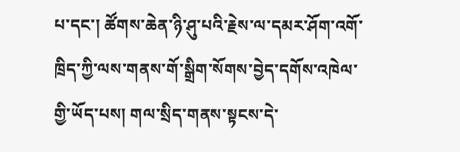པ་དང་། ཚོགས་ཆེན་ཉི་ཤུ་པའི་རྗེས་ལ་དམར་ཤོག་འགོ་ཁྲིད་ཀྱི་ལས་གནས་གོ་སྒྲིག་སོགས་བྱེད་དགོས་འཁེལ་གྱི་ཡོད་པས། གལ་སྲིད་གནས་སྟངས་དེ་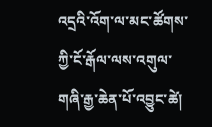འདྲའི་འོག་ལ་མང་ཚོགས་ཀྱི་ངོ་རྒོལ་ལས་འགུལ་གཞི་རྒྱ་ཆེན་པོ་འབྱུང་ཚེ།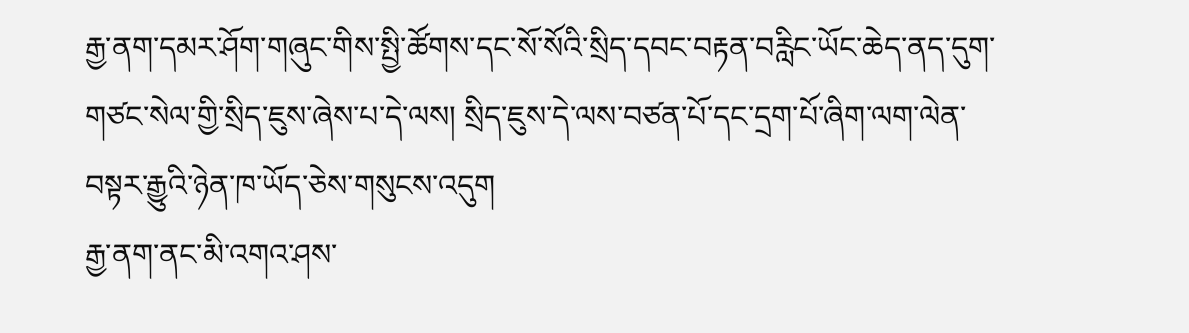རྒྱ་ནག་དམར་ཤོག་གཞུང་གིས་སྤྱི་ཚོགས་དང་སོ་སོའི་སྲིད་དབང་བརྟན་བརླིང་ཡོང་ཆེད་ནད་དུག་གཙང་སེལ་གྱི་སྲིད་ཇུས་ཞེས་པ་དེ་ལས། སྲིད་ཇུས་དེ་ལས་བཙན་པོ་དང་དྲག་པོ་ཞིག་ལག་ལེན་བསྟར་རྒྱུའི་ཉེན་ཁ་ཡོད་ཅེས་གསུངས་འདུག
རྒྱ་ནག་ནང་མི་འགའ་ཤས་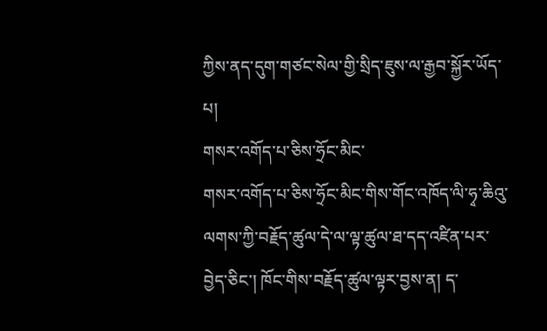ཀྱིས་ནད་དུག་གཙང་སེལ་གྱི་སྲིད་ཇུས་ལ་རྒྱབ་སྐྱོར་ཡོད་པ།
གསར་འགོད་པ་ཅིས་ཧྲོང་མིང་
གསར་འགོད་པ་ཅིས་ཧྲོང་མིང་གིས་གོང་འཁོད་ལི་ཧྭ་ཆིའུ་ལགས་ཀྱི་བརྗོད་ཚུལ་དེ་ལ་ལྟ་ཚུལ་ཐ་དད་འཛིན་པར་བྱེད་ཅིང་། ཁོང་གིས་བརྗོད་ཚུལ་ལྟར་བྱས་ན། ད་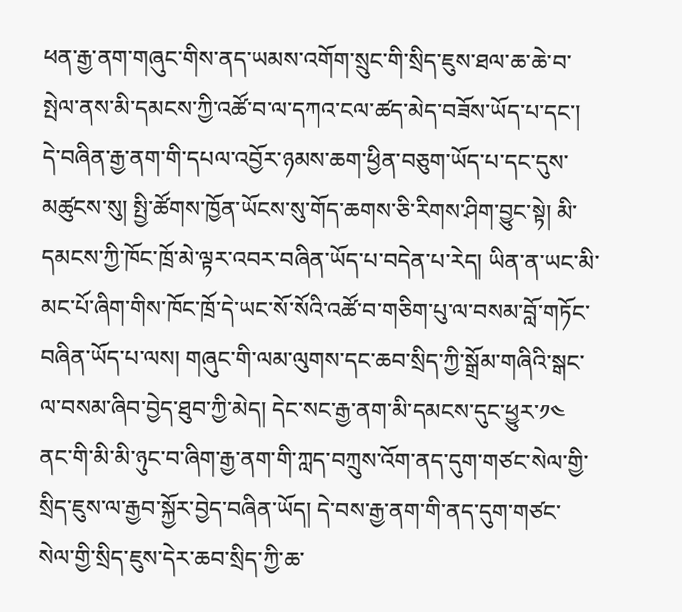ཕན་རྒྱ་ནག་གཞུང་གིས་ནད་ཡམས་འགོག་སྲུང་གི་སྲིད་ཇུས་ཐལ་ཆ་ཆེ་བ་སྤེལ་ནས་མི་དམངས་ཀྱི་འཚོ་བ་ལ་དཀའ་ངལ་ཚད་མེད་བཟོས་ཡོད་པ་དང་། དེ་བཞིན་རྒྱ་ནག་གི་དཔལ་འབྱོར་ཉམས་ཆག་ཕྱིན་བཅུག་ཡོད་པ་དང་དུས་མཚུངས་སུ། སྤྱི་ཚོགས་ཁྱོན་ཡོངས་སུ་གོད་ཆགས་ཅི་རིགས་ཤིག་བྱུང་སྟེ། མི་དམངས་ཀྱི་ཁོང་ཁྲོ་མེ་ལྟར་འབར་བཞིན་ཡོད་པ་བདེན་པ་རེད། ཡིན་ན་ཡང་མི་མང་པོ་ཞིག་གིས་ཁོང་ཁྲོ་དེ་ཡང་སོ་སོའི་འཚོ་བ་གཅིག་པུ་ལ་བསམ་བློ་གཏོང་བཞིན་ཡོད་པ་ལས། གཞུང་གི་ལམ་ལུགས་དང་ཆབ་སྲིད་ཀྱི་སྒྲོམ་གཞིའི་སྒང་ལ་བསམ་ཞིབ་བྱེད་ཐུབ་ཀྱི་མེད། དེང་སང་རྒྱ་ནག་མི་དམངས་དུང་ཕྱུར་༡༤ ནང་གི་མི་མི་ཉུང་བ་ཞིག་རྒྱ་ནག་གི་ཀླད་བཀྲུས་འོག་ནད་དུག་གཙང་སེལ་གྱི་སྲིད་ཇུས་ལ་རྒྱབ་སྐྱོར་བྱེད་བཞིན་ཡོད། དེ་བས་རྒྱ་ནག་གི་ནད་དུག་གཙང་སེལ་གྱི་སྲིད་ཇུས་དེར་ཆབ་སྲིད་ཀྱི་ཆ་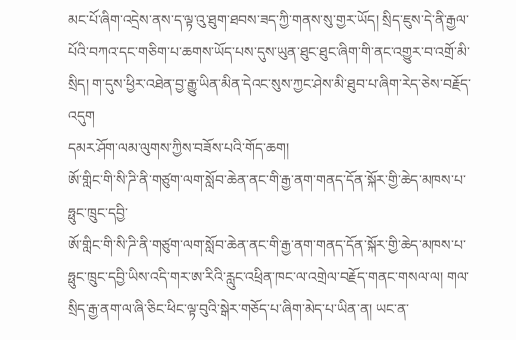མང་པོ་ཞིག་འདྲེས་ནས་ད་ལྟ་འུ་ཐུག་ཐབས་ཟད་ཀྱི་གནས་སུ་གྱར་ཡོད། སྲིད་ཇུས་དེ་ནི་རྒྱལ་པོའི་བཀའ་དང་གཅིག་པ་ཆགས་ཡོད་པས་དུས་ཡུན་ཐུང་ཐུང་ཞིག་གི་ནང་འགྱུར་བ་འགྲོ་མི་སྲིད། ག་དུས་ཕྱིར་འཐེན་བྱ་རྒྱུ་ཡིན་མིན་དེའང་སུས་ཀྱང་ཤེས་མི་ཐུབ་པ་ཞིག་རེད་ཅེས་བརྗོད་འདུག
དམར་ཤོག་ལམ་ལུགས་ཀྱིས་བཟོས་པའི་གོད་ཆག།
ཨོ་གླིང་གི་སི་ཌི་ནི་གཙུག་ལག་སློབ་ཆེན་ནང་གི་རྒྱ་ནག་གནད་དོན་སྐོར་གྱི་ཆེད་མཁས་པ་ཧྥུང་ཁྲུང་དབྱི་
ཨོ་གླིང་གི་སི་ཌི་ནི་གཙུག་ལག་སློབ་ཆེན་ནང་གི་རྒྱ་ནག་གནད་དོན་སྐོར་གྱི་ཆེད་མཁས་པ་ཧྥུང་ཁྲུང་དབྱི་ཡིས་འདི་གར་ཨ་རིའི་རླུང་འཕྲིན་ཁང་ལ་འགྲེལ་བརྗོད་གནང་གསལ་ལ། གལ་སྲིད་རྒྱ་ནག་ལ་ཞི་ཅིང་ཕིང་ལྟ་བུའི་སྒེར་གཅོད་པ་ཞིག་མེད་པ་ཡིན་ན། ཡང་ན་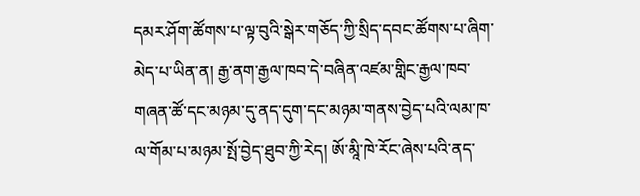དམར་ཤོག་ཚོགས་པ་ལྟ་བུའི་སྒེར་གཅོད་ཀྱི་སྲིད་དབང་ཚོགས་པ་ཞིག་མེད་པ་ཡིན་ན། རྒྱ་ནག་རྒྱལ་ཁབ་དེ་བཞིན་འཛམ་གླིང་རྒྱལ་ཁབ་གཞན་ཚོ་དང་མཉམ་དུ་ནད་དུག་དང་མཉམ་གནས་བྱེད་པའི་ལམ་ཁ་ལ་གོམ་པ་མཉམ་སྤོ་བྱེད་ཐུབ་ཀྱི་རེད། ཨོ་མཱི་ཁེ་རོང་ཞེས་པའི་ནད་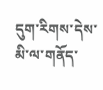དུག་རིགས་དེས་མི་ལ་གནོད་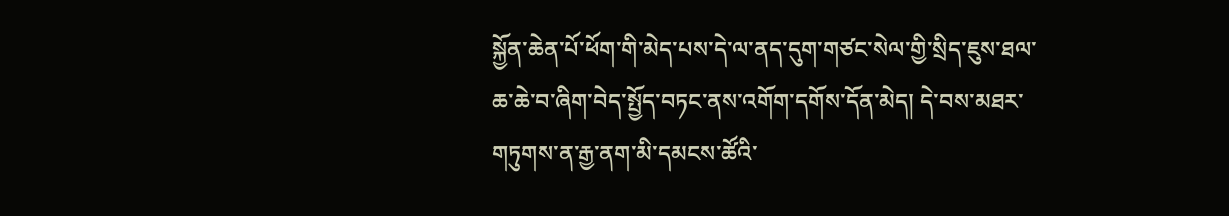སྐྱོན་ཆེན་པོ་ཕོག་གི་མེད་པས་དེ་ལ་ནད་དུག་གཙང་སེལ་གྱི་སྲིད་ཇུས་ཐལ་ཆ་ཆེ་བ་ཞིག་བེད་སྤྱོད་བཏང་ནས་འགོག་དགོས་དོན་མེད། དེ་བས་མཐར་གཏུགས་ན་རྒྱ་ནག་མི་དམངས་ཚོའི་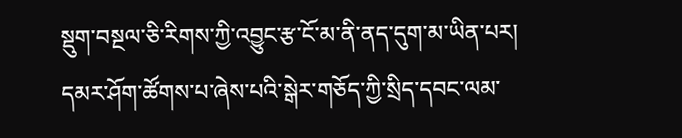སྡུག་བསྔལ་ཅི་རིགས་ཀྱི་འབྱུང་རྩ་ངོ་མ་ནི་ནད་དུག་མ་ཡིན་པར། དམར་ཤོག་ཚོགས་པ་ཞེས་པའི་སྒེར་གཅོད་ཀྱི་སྲིད་དབང་ལམ་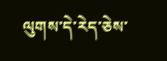ལུགས་དེ་རེད་ཅེས་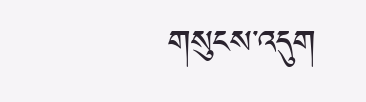གསུངས་འདུག